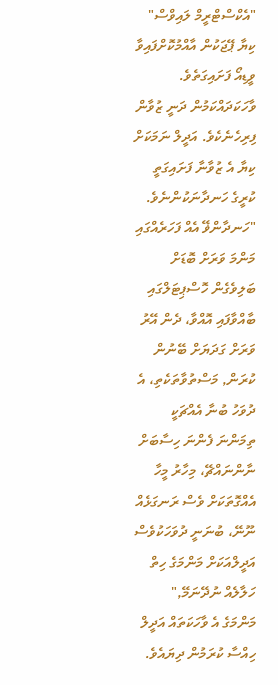"އެކްސްޓްރީމް ލައިވްސް" ކިޔާ ޕޭޖަކުން އާއްމުކޮށްފައިވާ ވީޑިއޯ ފަށައިގަތެވެ. ވާހަކަދައްކަމުން ދަނީ ޒުވާން ފިރިހެނެކެވެ. އަދީލް ނަމަކަށް ކިޔާ އެ ޒުވާނާ ފަށައިގަތީ ކުރީގެ ހަނދާނަކުންނެވެ.
"ހަނދާންޥޭ އެއް ފަހަރެއްގައި މަންމަ ވަރަށް ބޮޑަށް ބަލިވެގެން ހޮސްޕިޓަލްގައި ބާއްވާފައި އޮއްވާ، ދެން އޭރު ވަރަށް ގަދަޔަށް ބޭނުން ކުރަން, މަސްތުވާތަކެތި، އެ ދުވަހު ބުނާ އެއްޗަކީ ތިމަންނަ ފެންނަ ހިސާބަށް ނާންނައްޗޭ، މިހާރު މީހާ އެއްގޮތަކަށް ވެސް ރަނގަޅެއް ނޫނޭ، ބުނަނީ ދުވަހަކުވެސް އަދީލްއަކަށް މަންމަގެ ހިތް ހަލާލެއް ނުދޭނަމޭ,"
މަންމަގެ އެ ވާހަކަތައް އަދީލް ހިއްސާ ކުރަމުން ދިޔައެވެ.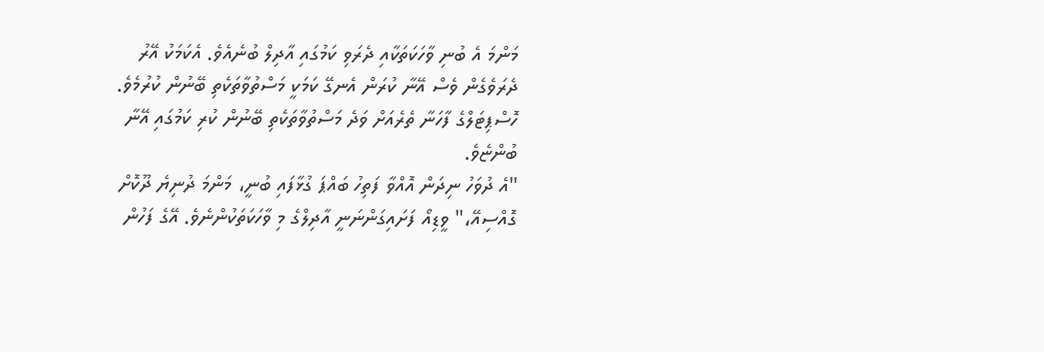މަންމަ އެ ބުނި ވާހަކަތަކާއި ދެރަވި ކަމުގައި އާދިލް ބުނެއެވެ. އެކަމަކު އޭރު ދެރަވެގެން ވެސް އޭނާ ކުރަން އެނގޭ ކަމަކީ މަސްތުވާތަކެތި ބޭނުން ކުރުމެވެ. ހޮސްޕިޓަލްގެ ފާހަނާ ތެރެއަށް ވަދެ މަސްތުވާތަކެތި ބޭނުން ކުރި ކަމުގައި އޭނާ ބުންޏެވެ.
"އެ ދުވަހު ނިދަން އޮއްވާ ފަތިހު ބައްޕަ ގުޅާފައި ބުނީ، މަންމަ ދުނިޔެ ދޫކޮށް ގޮއްސިއޭ،" ވީޑިއޯ ފަށައިގަންނަނީ އާދިލްގެ މި ވާހަކަތަކުންނެވެ. އޭގެ ފަހުން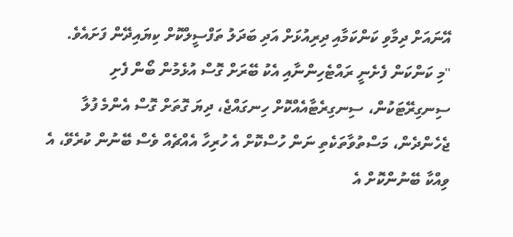އޭނައަށް ދިމާވި ކަންކަމާއި ދިރިއުޅަށް އަދި ބަދަލު ތަފްސީލްކޮށް ކިޔައިދޭން ފަށައެވެ.
"މި ކަންކަން ފެށެނީ ރައްޓެހިންނާއި އެކު ބޭރަށް ގޮސް އުޅެމުން ބޯން ފެށި ސިނގިރޭޓަކުން، ސިނގިރެޓާއެއްކޮށް ހިނގައްޖެ، ދިޔަ ގޮތަށް ގޮސް އެންމެ ފުލާ ޖެހެންދެން، މަސްތުވާތަކެތި ނަން ހުސްކޮށް އެ ހުރިހާ އެއްޗެއް ވެސް ބޭނުން ކުރެވޭ، އެ ވިއްކާ ބޭނުންކޮށް އެ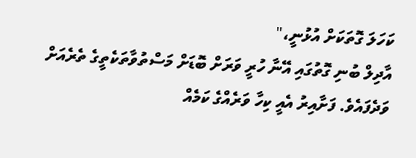ކަހަލަ ގޮތަކަށް އުޅުނީ،"
އާދިލް ބުނި ގޮތުގައި އޭނާ ހުރީ ވަރަށް ބޮޑަށް މަސްތުވާތަކެތީގެ ތެރެއަށް ވަދެފައެވެ. ފަށާއިރު އެއީ ކިހާ ވަރެއްގެ ކަމެއް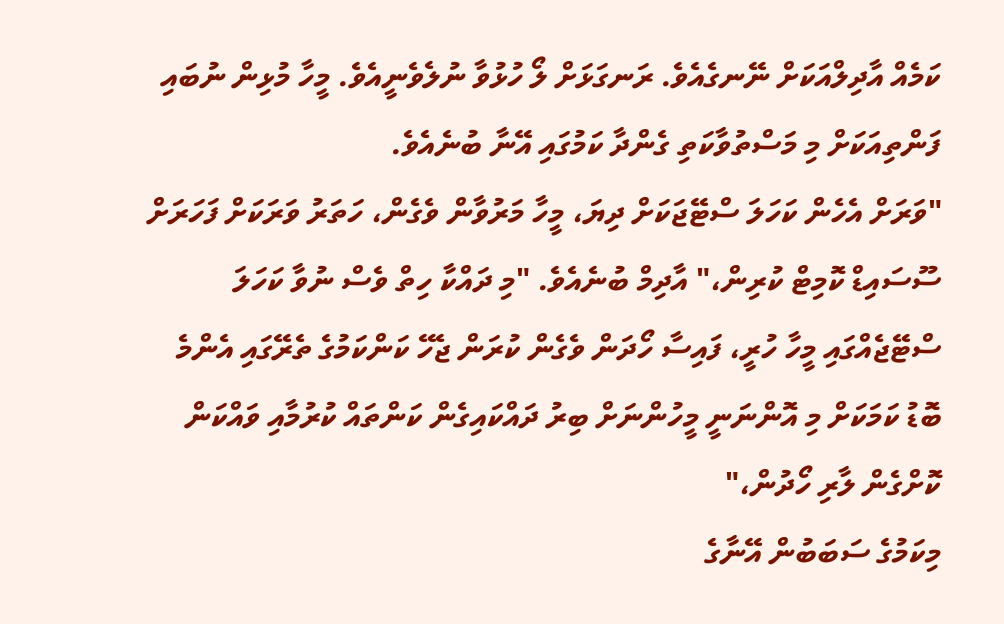ކަމެއް އާދިލްއަކަށް ނޭނގެއެވެ. ރަނގަޅަށް ލޯ ހުޅުވާ ނުލެވެނީއެވެ. މީހާ މުޅިން ނުބައި ފަންތިއަކަށް މި މަސްތުވާކަތި ގެންދާ ކަމުގައި އޭނާ ބުނެއެވެ.
"ވަރަށް އެހެން ކަހަލަ ސްޓޭޖަކަށް ދިޔަ، މީހާ މަރުވާން ވެގެން، ހަތަރު ވަރަކަށް ފަހަރަށް ސޫސައިޑް ކޮމިޓް ކުރިން،" އާދިމް ބުނެއެވެ. "މި ދައްކާ ހިތް ވެސް ނުވާ ކަހަލަ ސްޓޭޖެއްގައި މީހާ ހުރީ، ފައިސާ ހޯދަން ވެގެން ކުރަން ޖެހޭ ކަންކަމުގެ ތެރޭގައި އެންމެ ބޮޑު ކަމަކަށް މި އޮންނަނީ މީހުންނަށް ބިރު ދައްކައިގެން ކަންތައް ކުރުމާއި ވައްކަން ކޮށްގެން ލާރި ހޯދުން،"
މިކަމުގެ ސަބަބުން އޭނާގެ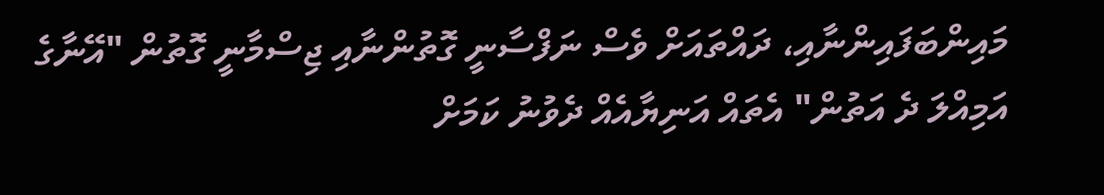މައިންބަފައިންނާއި، ދައްތައަށް ވެސް ނަފްސާނީ ގޮތުންނާއި ޖިސްމާނީ ގޮތުން "އޭނާގެ އަމިއްލަ ދެ އަތުން" އެތައް އަނިޔާއެއް ދެވުނު ކަމަށް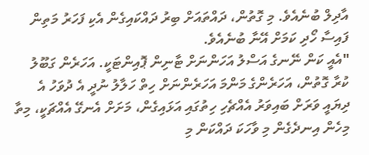އާދިލް ބުނެއެވެ. މި ގޮތުން، ދައްތައަށް ބިރު ދައްކައިގެން އެކި ފަހަރު މަތިން ފައިސާ ހޯދި ކަމަށް އޭނާ ބުނެއެވެ.
"އެއީ ކަން ނޭނގެ އަސްލު އަހަންނަށް ޓާނިން ޕޮއިންޓަކީ. އަހަރެން ގަބޫލު ކުރާ ގޮތުން، އަހަރެންގެ މަންމަ އަހަރެންނަށް ހިތް ހަލާލު ނުދީ އެ ދުވަހު އެ ދިޔައީ ވަރަށް ބައިވަރު އެއްޗެހި ހިތުގައި އަޅައިގެން، މަށަށް އެނގޭ އެއްޗަކީ، މިތާ މިހެން އިނދެގެން މި ވާހަކަ ދައްކަން މި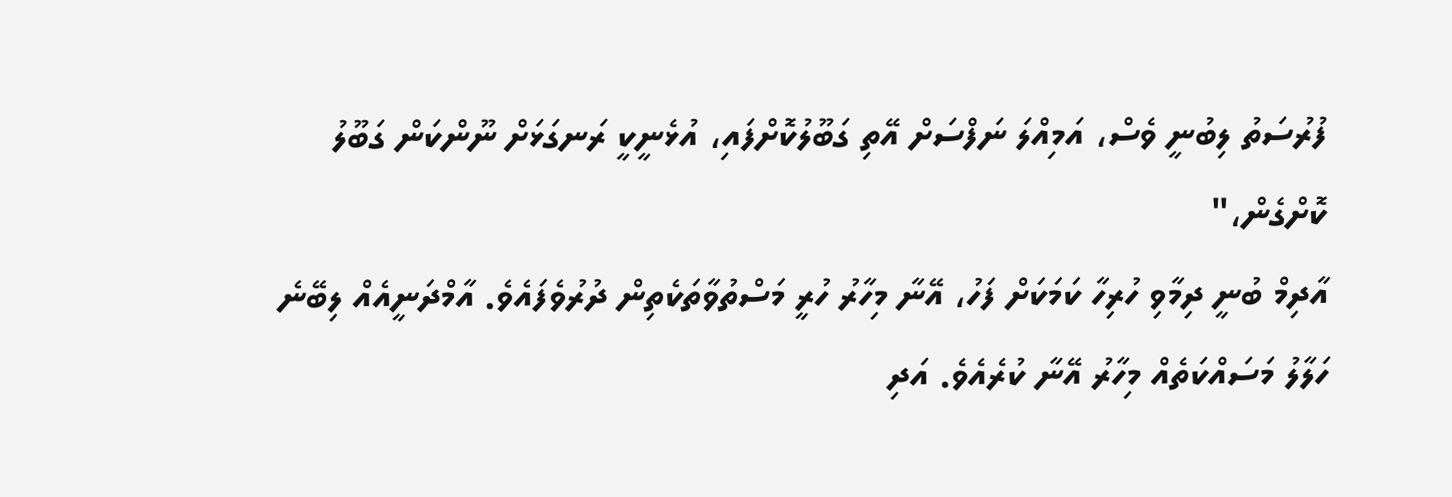ފުރުސަތު ލިބުނީ ވެސް، އަމިއްލަ ނަފްސަށް އޭތި ގަބޫލުކޮށްފައި، އުޅެނީކީ ރަނގަޅަށް ނޫންކަން ގަބޫލު ކޮށްގެން،"
އާދިމް ބުނީ ދިމާވި ހުރިހާ ކަމަކަށް ފަހު، އޭނާ މިހާރު ހުރީ މަސްތުވާތަކެތިން ދުރުވެފައެވެ. އާމްދަނީއެއް ލިބޭނެ ހަލާލު މަސައްކަތެއް މިހާރު އޭނާ ކުރެއެވެ. އަދި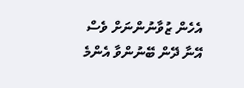އެހެން ޒުވާނުންނަށް ވެސް އޭނާ ދޭން ބޭނުންވާ އެންމެ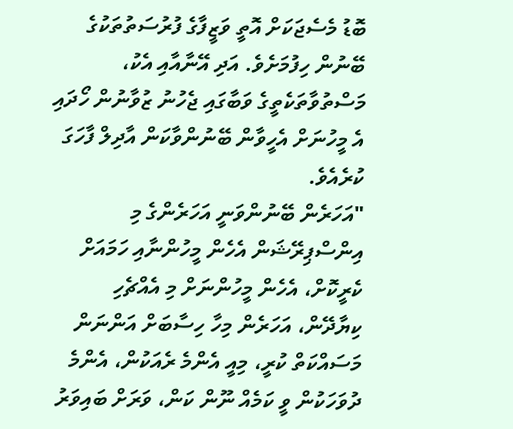ބޮޑު މެސެޖަކަށް އޮތީ ވަޒީފާގެ ފުރުސަތުތަކުގެ ބޭނުން ހިފުމަށެވެ. އަދި އޭނާއާއި އެކު، މަސްތުވާތަކެތީގެ ވަބާގައި ޖެހުނު ޒުވާނުން ހޯދައި އެ މީހުނަށް އެހީވާން ބޭނުންވާކަން އާދިލް ފާހަގަ ކުރެއެވެ.
"އަހަރެން ބޭނުންވަނީ އަހަރެންގެ މި އިންސްޕިރޭޝަން އެހެން މީހުންނާއި ހަމައަށް ކެރީކޮށް، އެހެން މީހުންނަށް މި އެއްޗެހި ކިޔާދޭން، އަހަރެން މިހާ ހިސާބަށް އަންނަން މަސައްކަތް ކުރީ، މިއީ އެންމެ ރެއަކުން، އެންމެ ދުވަހަކުން ވީ ކަމެއް ނޫން ކަން، ވަރަށް ބައިވަރު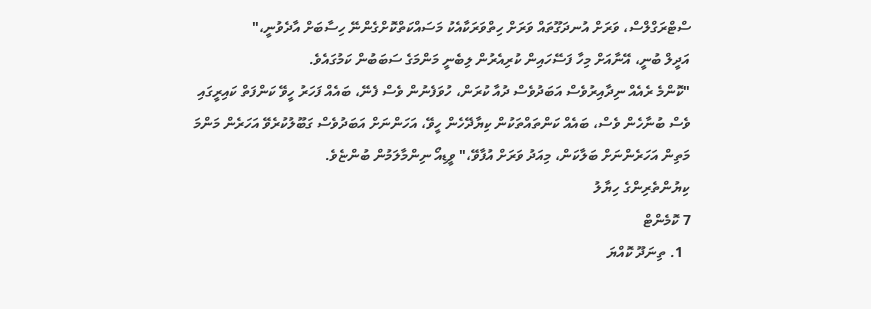ސްޓްރަގްލްސް، ވަރަށް އުނދަގޫތައް ވަރަށް ހިތްވަރަކާއެކު މަސައްކަތްކޮށްގެންނޭ ހިސާބަށް އާދެވުނީ،"
އަދީލް ބުނީ، އޭނާއަށް މިހާ ފަސޭހައިން ކުރިއެރުން ލިބެނީ މަންމަގެ ސަބަބުން ކަމުގައެވެ.
"ކޮންމެ ރެއެއް ނިދާއިރުވެސް އަބަދުވެސް ދުއާ ކުރަން، ހުވަފެނުން ވެސް ފެނޭ، ބައެއް ފަހަރު ހީވޭ ކަންފަތް ކައިރީގައި ވެސް ބުނާހެން ވެސް، ބައެއް ކަންތައްތަކުން ކިޔާދޭހެން ހީވޭ، އަހަންނަށް އަބަދުވެސް ގަބޫލުކުރެވޭ އަހަރެން މަންމަ މަތިން އަހަރެންނަށް ބަލާކަން، މިއަދު ވަރަށް އުފާވޭ،" ވީޑިއޯ ނިންމާލަމުން ބުންޏެވެ.
ކިޔުންތެރިންގެ ހިޔާލު
7 ކޮމެންޓް
  1. ތިނަދޫ ކޮއްޔަ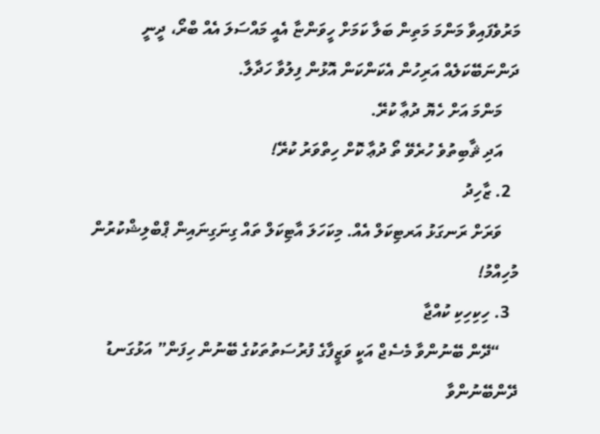މަރުވެފައިވާ މަންމަ މަތިން ބަލާ ކަމަށް ހީވަންޏާ އެއީ މައްސަލަ އެއް ބްރޯ، ދީނީ ދަންނަބޭކަލެއް އަރިހުން އެކަންކަން އޮޅުން ފިލުވާ ހަދާލާ.
    މަންމަ އަށް ހެޔޮ ދުޢާ ކުރޭ.
    އަދި ޘާބިތުވެ ހުރެވޭ ތޯ ދުޢާ ކޮށް ހިތްވަރު ކުރޭ!
  2. ޒާހިދު
    ވަރަށް ރަނގަޅު އަރޓިކަލް އެއް. މިކަހަލަ އާޓިކަލް ތައް ގިނަގިނައިން ޕްބްލިޝްކުރުން މުހިއްމު!
  3. ހިކިހިކި ކުއްޖާ
    “ދޭން ބޭނުންވާ މެސެޖް އަކީ ވަޒީފާގެ ފުރުސަތުތަކުގެ ބޭނުން ހިފަން” އަޅުގަނޑު ދޭންބޭނުންވާ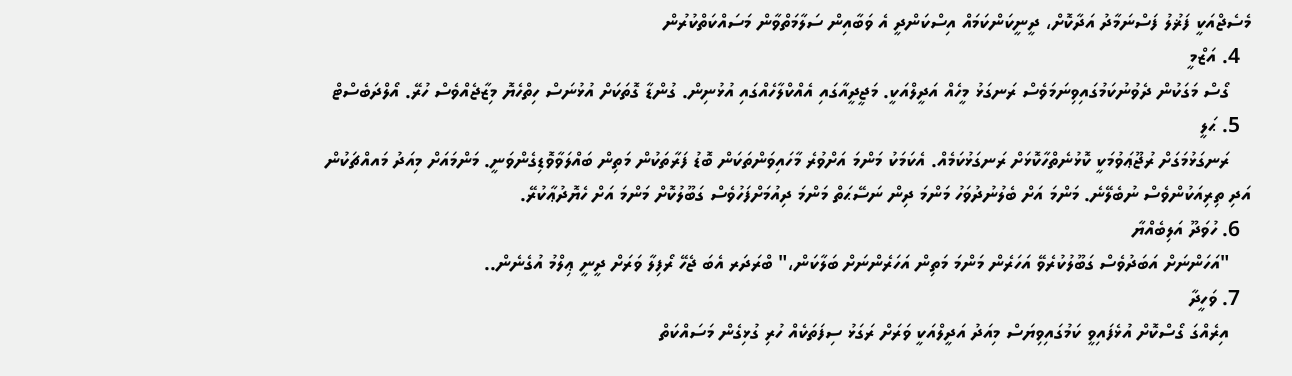މެސެޖްއަކީ ފަޜުލު ފަސްނަމާދު އަދާކޮށް، ދީނީކަންކަމައް އިސްކަންދީ އެ ވަބާއިން ސަލާމަތްވާން މަސައްކަތްކުރުން
  4. އަޒްމީ
    ގޯސް މަގަކުން ދެވުނުކަމުގައިވިނަމަވެސް ރަނގަޅު މީހެއް އަދީލްއަކީ. މަޖީދީއާގައި އެއްކްލާހެއްގައި އުޅުނިން. ގުންޑާ ގޮތަކަށް އުޅުނަސް ހިތްހެޔޮ މިޒާޖެއްވެސް ހުރޭ. އޯލްދަބެސްޓް
  5. ޙަލީ
    ރަނގަޅުމަގަށް ރުޖޫޢަވުމަކީ ކޮޅުނެތްހާކޮޅަށް ރަނގަޅުކަމެއް. އެކަމަކު މަންމަ އަށްވުރެ މާހައިވަންތަކަން ބޮޑު ފަރާތަކުން މަތިން ބައްލަވާވޮޑިގެންވަނީ. މަންމައަށް މިއަދު މައއްޗަކުން އަދި ތިރިއަކުންވެސް ނުބެލޭނެ. މަންމަ އަށް ބެލުނުދުވަހު މަންމަ ދިން ނަސޭޙަތް މަންމަ ދިއުމަށްފަހުވެސް ގަބޫލުކޮށް މަންމަ އަށް ހެޔޮދުޢާކުރޭ.
  6. ހުވަދޫ އަލިބެއްޔާ
    "އަހަންނަށް އަބަދުވެސް ގަބޫލުކުރެވޭ އަހަރެން މަންމަ މަތިން އަހަރެންނަށް ބަލާކަން،" ބްރަދަރ އެބަ ޖެހޭ ރޯފިލާ ވަރަށް ދީނީ ޢިލްމު އުގެނެން..
  7. ވަހީދާ
    އިރެއްގަ ގޯސްކޮށް އުޅެފައިވީ ކަމުގައިވިޔަސް މިއަދު އަދީލްއަކީ ވަރަށް ރަގަޅު ސިފަތަކެއް ހުރި ގުޅިގެން މަސައްކަތް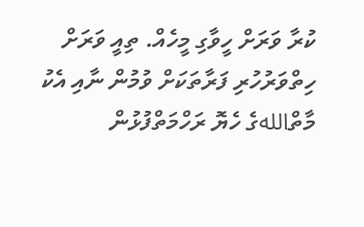ކުރާ ވަރަށް ހީވާގި މީހެއް. ތިއީ ވަރަށް ހިތްވަރުހުރި ފަރާތަކަށް ވުމުން ނާއި އެކު މާތްاللهގެ ހެޔޮ ރަހްމަތްފުޅުން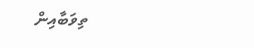ތިވަބާއިން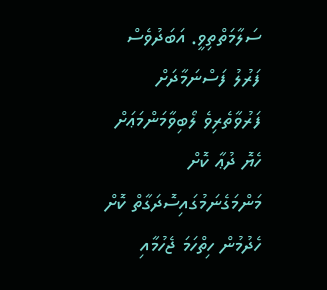ސަލާމަތްތިވީ. އަބަދުވެސް ފަރުލު ފަސްނަމާދަށް ފަރުވާތެރިވެ ލޯބިވާމަންމަޢަށް ހެޔޮ ދުޢާ ކޮށް މަންމަގެނަމުގައިސޮދަގާތް ކޮށް ހެދުމުން ހިތްހަމަ ޖެހުމާއި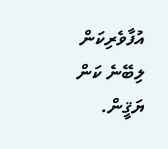އުފާވެރިކަން ލިބޭނެ ކަން ޔަޤީން.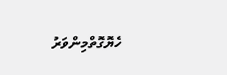ހެޔޮގޮތްމިންވަރު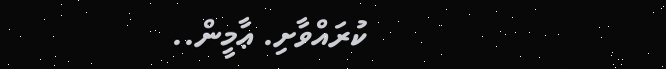ކުރައްވާށި. ޢާމީން..